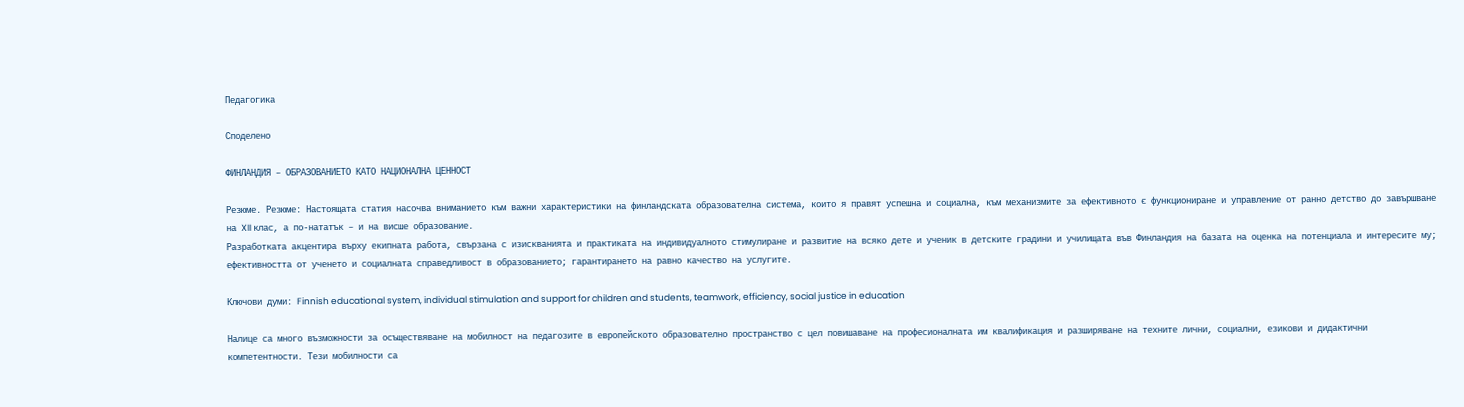Педагогика

Споделено

ФИНЛАНДИЯ – ОБРАЗОВАНИЕТО КАТО НАЦИОНАЛНА ЦЕННОСТ

Резюме. Резюме: Настоящата статия насочва вниманието към важни характеристики на финландската образователна система, които я правят успешна и социална, към механизмите за ефективното є функциониране и управление от ранно детство до завършване на XII клас, а по-нататък – и на висше образование.
Разработката акцентира върху екипната работа, свързана с изискванията и практиката на индивидуалното стимулиране и развитие на всяко дете и ученик в детските градини и училищата във Финландия на базата на оценка на потенциала и интересите му; ефективността от ученето и социалната справедливост в образованието; гарантирането на равно качество на услугите.

Ключови думи: Finnish educational system, individual stimulation and support for children and students, teamwork, efficiency, social justice in education

Налице са много възможности за осъществяване на мобилност на педагозите в европейското образователно пространство с цел повишаване на професионалната им квалификация и разширяване на техните лични, социални, езикови и дидактични компетентности. Тези мобилности са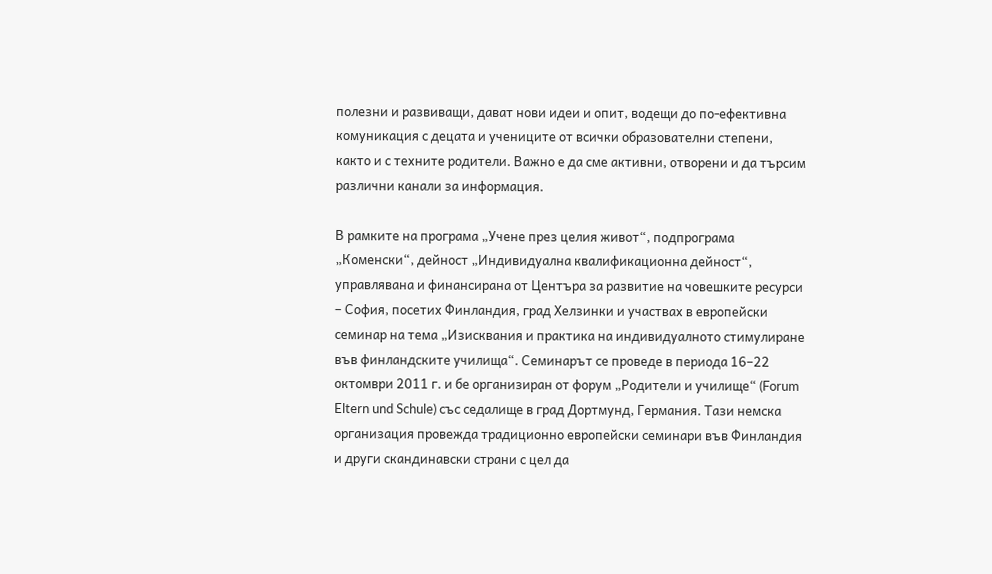полезни и развиващи, дават нови идеи и опит, водещи до по-ефективна комуникация с децата и учениците от всички образователни степени, както и с техните родители. Важно е да сме активни, отворени и да търсим различни канали за информация.

В рамките на програма „Учене през целия живот“, подпрограма „Коменски“, дейност „Индивидуална квалификационна дейност“, управлявана и финансирана от Центъра за развитие на човешките ресурси – София, посетих Финландия, град Хелзинки и участвах в европейски семинар на тема „Изисквания и практика на индивидуалното стимулиране във финландските училища“. Семинарът се проведе в периода 16–22 октомври 2011 г. и бе организиран от форум „Родители и училище“ (Forum Eltern und Schule) със седалище в град Дортмунд, Германия. Тази немска организация провежда традиционно европейски семинари във Финландия и други скандинавски страни с цел да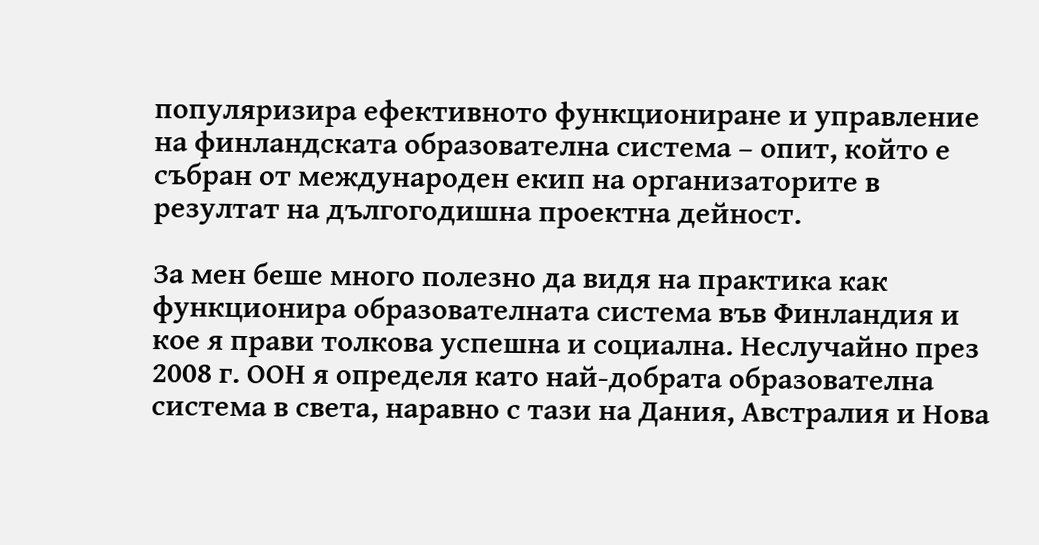популяризира ефективното функциониране и управление на финландската образователна система – опит, който е събран от международен екип на организаторите в резултат на дългогодишна проектна дейност.

За мен беше много полезно да видя на практика как функционира образователната система във Финландия и кое я прави толкова успешна и социална. Неслучайно през 2008 г. ООН я определя като най-добрата образователна система в света, наравно с тази на Дания, Австралия и Нова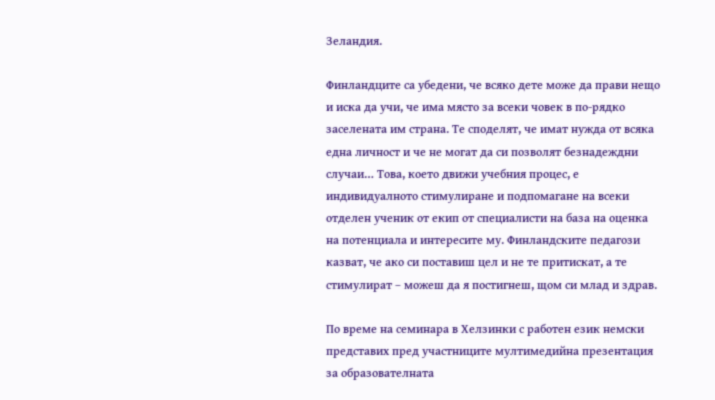Зеландия.

Финландците са убедени, че всяко дете може да прави нещо и иска да учи, че има място за всеки човек в по-рядко заселената им страна. Те споделят, че имат нужда от всяка една личност и че не могат да си позволят безнадеждни случаи… Това, което движи учебния процес, е индивидуалното стимулиране и подпомагане на всеки отделен ученик от екип от специалисти на база на оценка на потенциала и интересите му. Финландските педагози казват, че ако си поставиш цел и не те притискат, а те стимулират – можеш да я постигнеш, щом си млад и здрав.

По време на семинара в Хелзинки с работен език немски представих пред участниците мултимедийна презентация за образователната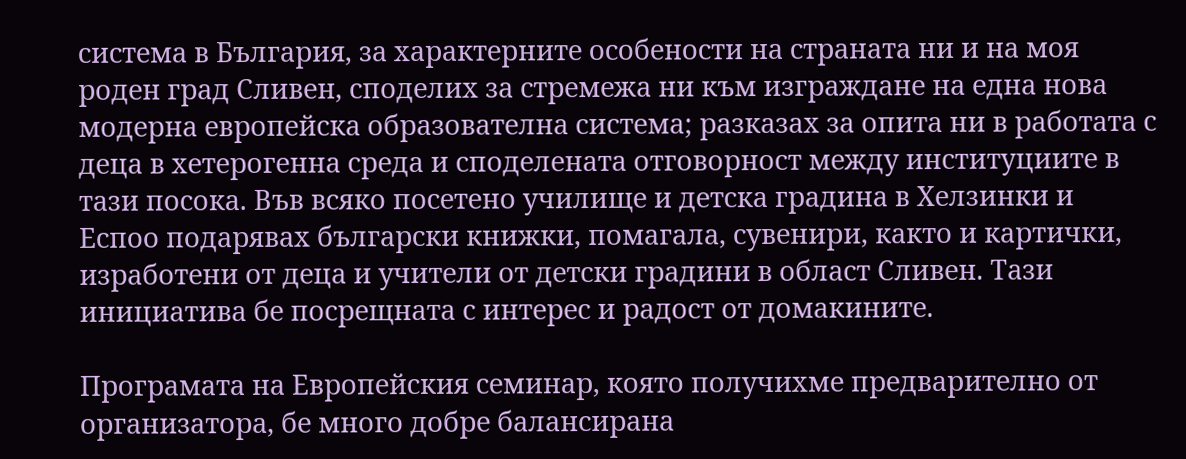система в България, за характерните особености на страната ни и на моя роден град Сливен, споделих за стремежа ни към изграждане на една нова модерна европейска образователна система; разказах за опита ни в работата с деца в хетерогенна среда и споделената отговорност между институциите в тази посока. Във всяко посетено училище и детска градина в Хелзинки и Еспоо подарявах български книжки, помагала, сувенири, както и картички, изработени от деца и учители от детски градини в област Сливен. Тази инициатива бе посрещната с интерес и радост от домакините.

Програмата на Европейския семинар, която получихме предварително от организатора, бе много добре балансирана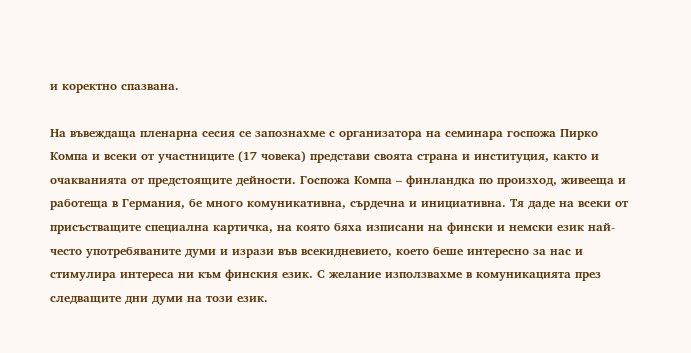и коректно спазвана.

На въвеждаща пленарна сесия се запознахме с организатора на семинара госпожа Пирко Компа и всеки от участниците (17 човека) представи своята страна и институция, както и очакванията от предстоящите дейности. Госпожа Компа – финландка по произход, живееща и работеща в Германия, бе много комуникативна, сърдечна и инициативна. Тя даде на всеки от присъстващите специална картичка, на която бяха изписани на фински и немски език най-често употребяваните думи и изрази във всекидневието, което беше интересно за нас и стимулира интереса ни към финския език. С желание използвахме в комуникацията през следващите дни думи на този език.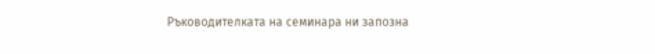Ръководителката на семинара ни запозна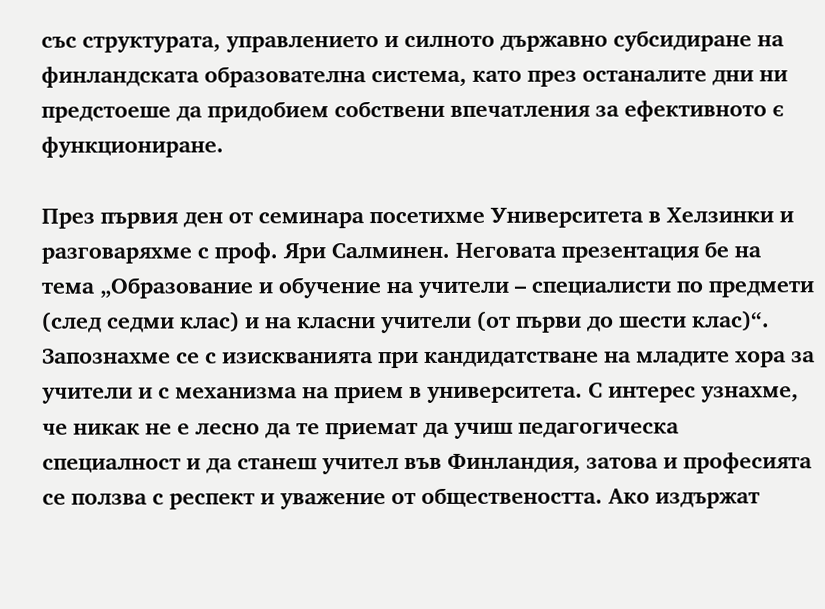със структурата, управлението и силното държавно субсидиране на финландската образователна система, като през останалите дни ни предстоеше да придобием собствени впечатления за ефективното є функциониране.

През първия ден от семинара посетихме Университета в Хелзинки и разговаряхме с проф. Яри Салминен. Неговата презентация бе на тема „Образование и обучение на учители – специалисти по предмети (след седми клас) и на класни учители (от първи до шести клас)“. Запознахме се с изискванията при кандидатстване на младите хора за учители и с механизма на прием в университета. С интерес узнахме, че никак не е лесно да те приемат да учиш педагогическа специалност и да станеш учител във Финландия, затова и професията се ползва с респект и уважение от обществеността. Ако издържат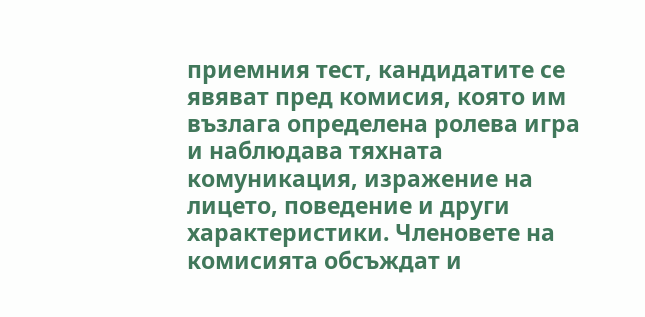приемния тест, кандидатите се явяват пред комисия, която им възлага определена ролева игра и наблюдава тяхната комуникация, изражение на лицето, поведение и други характеристики. Членовете на комисията обсъждат и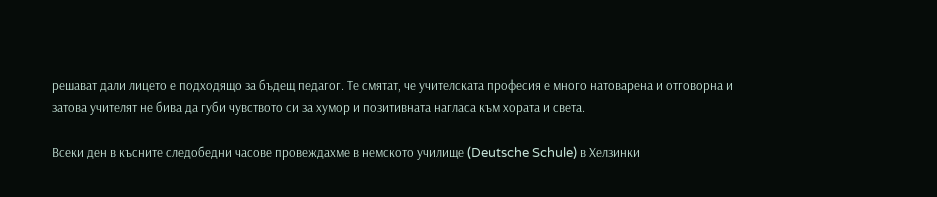решават дали лицето е подходящо за бъдещ педагог. Те смятат, че учителската професия е много натоварена и отговорна и затова учителят не бива да губи чувството си за хумор и позитивната нагласа към хората и света.

Всеки ден в късните следобедни часове провеждахме в немското училище (Deutsche Schule) в Хелзинки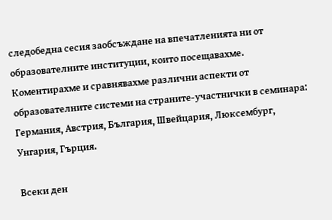следобедна сесия заобсъждане на впечатленията ни от образователните институции, които посещавахме. Коментирахме и сравнявахме различни аспекти от образователните системи на страните-участнички в семинара: Германия, Австрия, България, Швейцария, Люксембург, Унгария, Гърция.

Всеки ден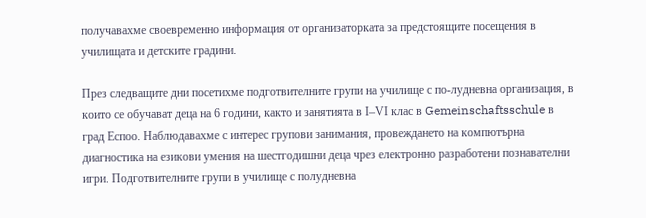получавахме своевременно информация от организаторката за предстоящите посещения в училищата и детските градини.

През следващите дни посетихме подготвителните групи на училище с по-лудневна организация, в които се обучават деца на 6 години, както и занятията в І–VІ клас в Gemeinschaftsschule в град Еспоо. Наблюдавахме с интерес групови занимания, провеждането на компютърна диагностика на езикови умения на шестгодишни деца чрез електронно разработени познавателни игри. Подготвителните групи в училище с полудневна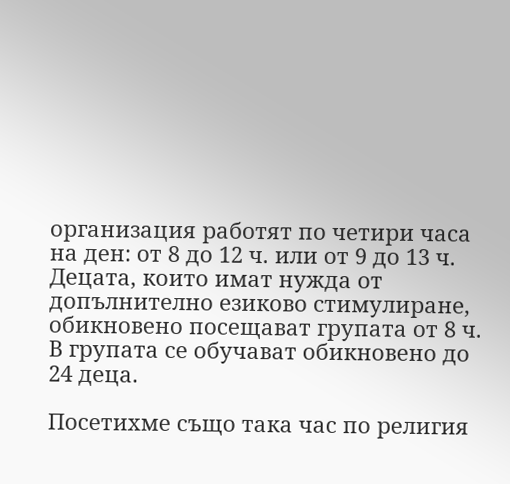организация работят по четири часа на ден: от 8 до 12 ч. или от 9 до 13 ч. Децата, които имат нужда от допълнително езиково стимулиране, обикновено посещават групата от 8 ч. В групата се обучават обикновено до 24 деца.

Посетихме също така час по религия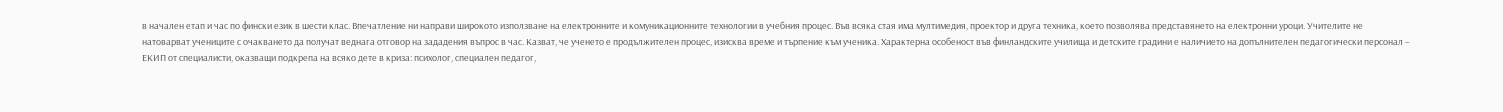в начален етап и час по фински език в шести клас. Впечатление ни направи широкото използване на електронните и комуникационните технологии в учебния процес. Във всяка стая има мултимедия, проектор и друга техника, което позволява представянето на електронни уроци. Учителите не натоварват учениците с очакването да получат веднага отговор на зададения въпрос в час. Казват, че ученето е продължителен процес, изисква време и търпение към ученика. Характерна особеност във финландските училища и детските градини е наличието на допълнителен педагогически персонал – ЕКИП от специалисти, оказващи подкрепа на всяко дете в криза: психолог, специален педагог,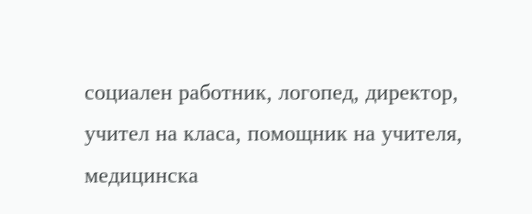социален работник, логопед, директор, учител на класа, помощник на учителя, медицинска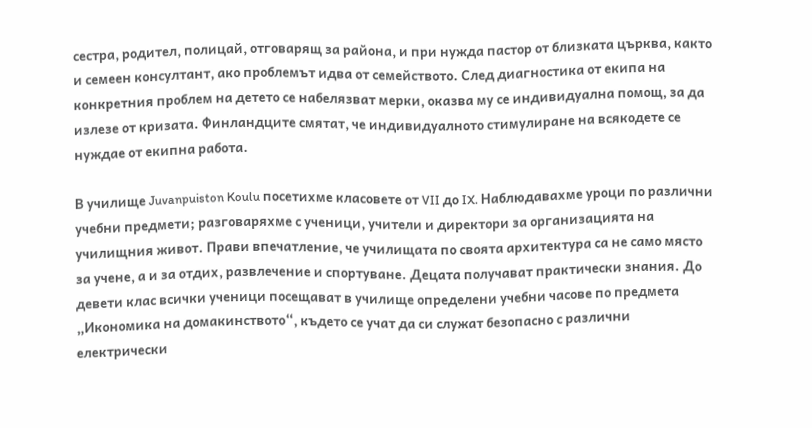сестра, родител, полицай, отговарящ за района, и при нужда пастор от близката църква, както и семеен консултант, ако проблемът идва от семейството. След диагностика от екипа на конкретния проблем на детето се набелязват мерки, оказва му се индивидуална помощ, за да излезе от кризата. Финландците смятат, че индивидуалното стимулиране на всякодете се нуждае от екипна работа.

В училище Juvanpuiston Koulu посетихме класовете от VII до IX. Наблюдавахме уроци по различни учебни предмети; разговаряхме с ученици, учители и директори за организацията на училищния живот. Прави впечатление, че училищата по своята архитектура са не само място за учене, а и за отдих, развлечение и спортуване. Децата получават практически знания. До девети клас всички ученици посещават в училище определени учебни часове по предмета „Икономика на домакинството“, където се учат да си служат безопасно с различни електрически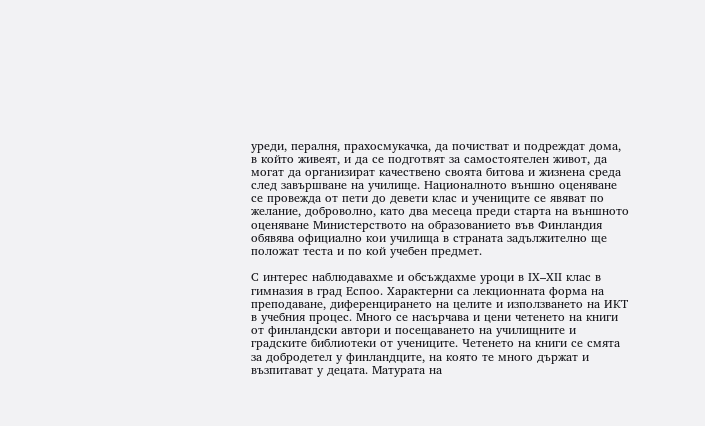уреди, пералня, прахосмукачка, да почистват и подреждат дома, в който живеят, и да се подготвят за самостоятелен живот, да могат да организират качествено своята битова и жизнена среда след завършване на училище. Националното външно оценяване се провежда от пети до девети клас и учениците се явяват по желание, доброволно, като два месеца преди старта на външното оценяване Министерството на образованието във Финландия обявява официално кои училища в страната задължително ще положат теста и по кой учебен предмет.

С интерес наблюдавахме и обсъждахме уроци в ІХ–ХІІ клас в гимназия в град Еспоо. Характерни са лекционната форма на преподаване, диференцирането на целите и използването на ИКТ в учебния процес. Много се насърчава и цени четенето на книги от финландски автори и посещаването на училищните и градските библиотеки от учениците. Четенето на книги се смята за добродетел у финландците, на която те много държат и възпитават у децата. Матурата на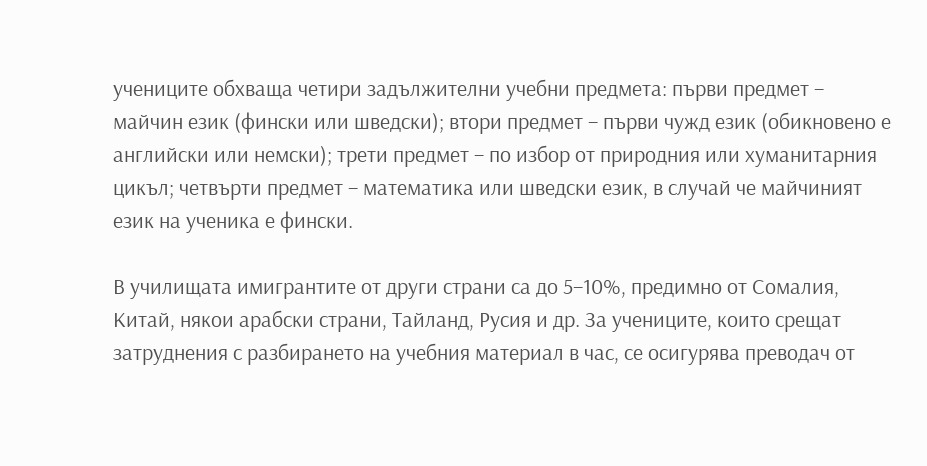учениците обхваща четири задължителни учебни предмета: първи предмет – майчин език (фински или шведски); втори предмет – първи чужд език (обикновено е английски или немски); трети предмет – по избор от природния или хуманитарния цикъл; четвърти предмет – математика или шведски език, в случай че майчиният език на ученика е фински.

В училищата имигрантите от други страни са до 5–10%, предимно от Сомалия, Китай, някои арабски страни, Тайланд, Русия и др. За учениците, които срещат затруднения с разбирането на учебния материал в час, се осигурява преводач от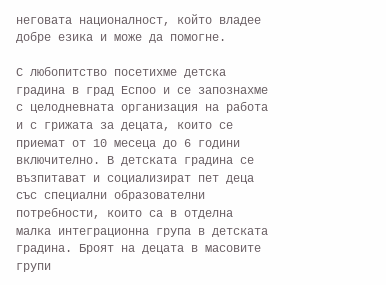неговата националност, който владее добре езика и може да помогне.

С любопитство посетихме детска градина в град Еспоо и се запознахме с целодневната организация на работа и с грижата за децата, които се приемат от 10 месеца до 6 години включително. В детската градина се възпитават и социализират пет деца със специални образователни потребности, които са в отделна малка интеграционна група в детската градина. Броят на децата в масовите групи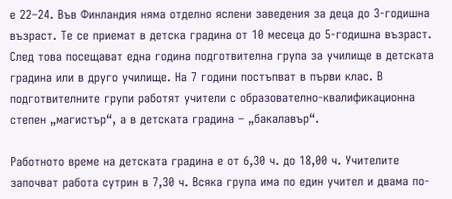е 22–24. Във Финландия няма отделно яслени заведения за деца до 3-годишна възраст. Те се приемат в детска градина от 10 месеца до 5-годишна възраст. След това посещават една година подготвителна група за училище в детската градина или в друго училище. На 7 години постъпват в първи клас. В подготвителните групи работят учители с образователно-квалификационна степен „магистър“, а в детската градина – „бакалавър“.

Работното време на детската градина е от 6,30 ч. до 18,00 ч. Учителите започват работа сутрин в 7,30 ч. Всяка група има по един учител и двама по-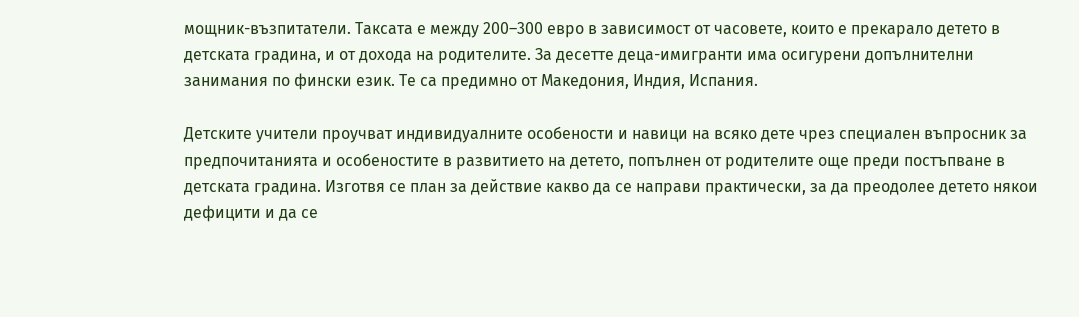мощник-възпитатели. Таксата е между 200–300 евро в зависимост от часовете, които е прекарало детето в детската градина, и от дохода на родителите. За десетте деца-имигранти има осигурени допълнителни занимания по фински език. Те са предимно от Македония, Индия, Испания.

Детските учители проучват индивидуалните особености и навици на всяко дете чрез специален въпросник за предпочитанията и особеностите в развитието на детето, попълнен от родителите още преди постъпване в детската градина. Изготвя се план за действие какво да се направи практически, за да преодолее детето някои дефицити и да се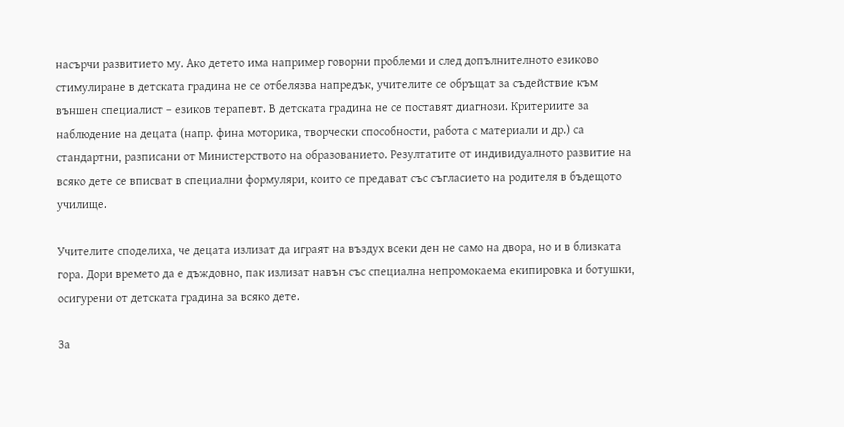насърчи развитието му. Ако детето има например говорни проблеми и след допълнителното езиково стимулиране в детската градина не се отбелязва напредък, учителите се обръщат за съдействие към външен специалист – езиков терапевт. В детската градина не се поставят диагнози. Критериите за наблюдение на децата (напр. фина моторика, творчески способности, работа с материали и др.) са стандартни, разписани от Министерството на образованието. Резултатите от индивидуалното развитие на всяко дете се вписват в специални формуляри, които се предават със съгласието на родителя в бъдещото училище.

Учителите споделиха, че децата излизат да играят на въздух всеки ден не само на двора, но и в близката гора. Дори времето да е дъждовно, пак излизат навън със специална непромокаема екипировка и ботушки, осигурени от детската градина за всяко дете.

За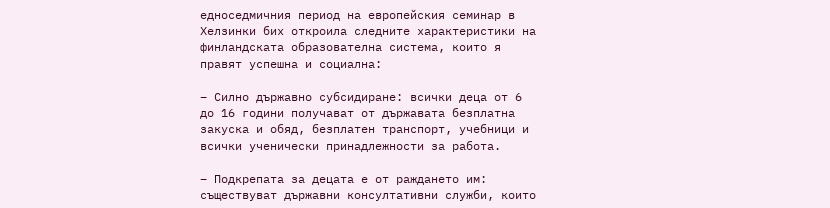едноседмичния период на европейския семинар в Хелзинки бих откроила следните характеристики на финландската образователна система, които я правят успешна и социална:

– Силно държавно субсидиране: всички деца от 6 до 16 години получават от държавата безплатна закуска и обяд, безплатен транспорт, учебници и всички ученически принадлежности за работа.

– Подкрепата за децата е от раждането им: съществуват държавни консултативни служби, които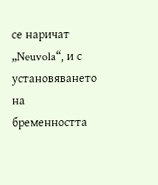се наричат „Neuvola“, и с установяването на бременността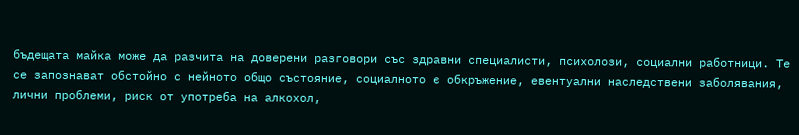бъдещата майка може да разчита на доверени разговори със здравни специалисти, психолози, социални работници. Те се запознават обстойно с нейното общо състояние, социалното є обкръжение, евентуални наследствени заболявания, лични проблеми, риск от употреба на алкохол,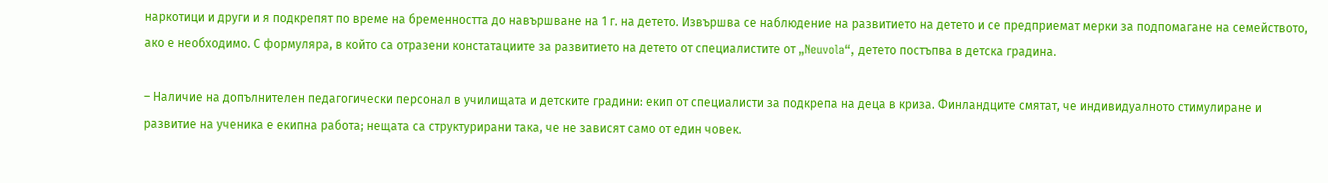наркотици и други и я подкрепят по време на бременността до навършване на 1 г. на детето. Извършва се наблюдение на развитието на детето и се предприемат мерки за подпомагане на семейството, ако е необходимо. С формуляра, в който са отразени констатациите за развитието на детето от специалистите от „Neuvola“, детето постъпва в детска градина.

– Наличие на допълнителен педагогически персонал в училищата и детските градини: екип от специалисти за подкрепа на деца в криза. Финландците смятат, че индивидуалното стимулиране и развитие на ученика е екипна работа; нещата са структурирани така, че не зависят само от един човек.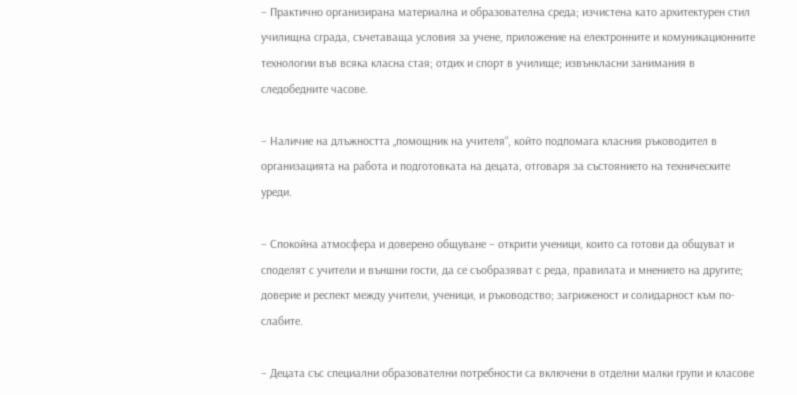– Практично организирана материална и образователна среда; изчистена като архитектурен стил училищна сграда, съчетаваща условия за учене, приложение на електронните и комуникационните технологии във всяка класна стая; отдих и спорт в училище; извънкласни занимания в следобедните часове.

– Наличие на длъжността „помощник на учителя“, който подпомага класния ръководител в организацията на работа и подготовката на децата, отговаря за състоянието на техническите уреди.

– Спокойна атмосфера и доверено общуване – открити ученици, които са готови да общуват и споделят с учители и външни гости, да се съобразяват с реда, правилата и мнението на другите; доверие и респект между учители, ученици, и ръководство; загриженост и солидарност към по-слабите.

– Децата със специални образователни потребности са включени в отделни малки групи и класове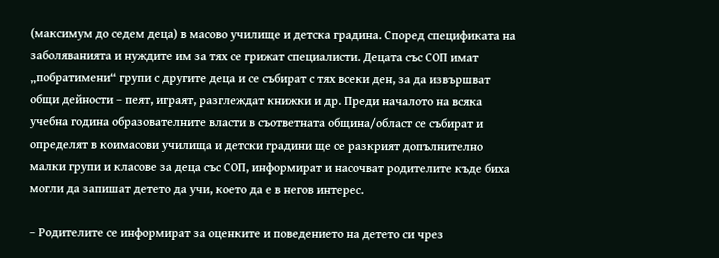(максимум до седем деца) в масово училище и детска градина. Според спецификата на заболяванията и нуждите им за тях се грижат специалисти. Децата със СОП имат „побратимени“ групи с другите деца и се събират с тях всеки ден, за да извършват общи дейности – пеят, играят, разглеждат книжки и др. Преди началото на всяка учебна година образователните власти в съответната община/област се събират и определят в коимасови училища и детски градини ще се разкрият допълнително малки групи и класове за деца със СОП, информират и насочват родителите къде биха могли да запишат детето да учи, което да е в негов интерес.

– Родителите се информират за оценките и поведението на детето си чрез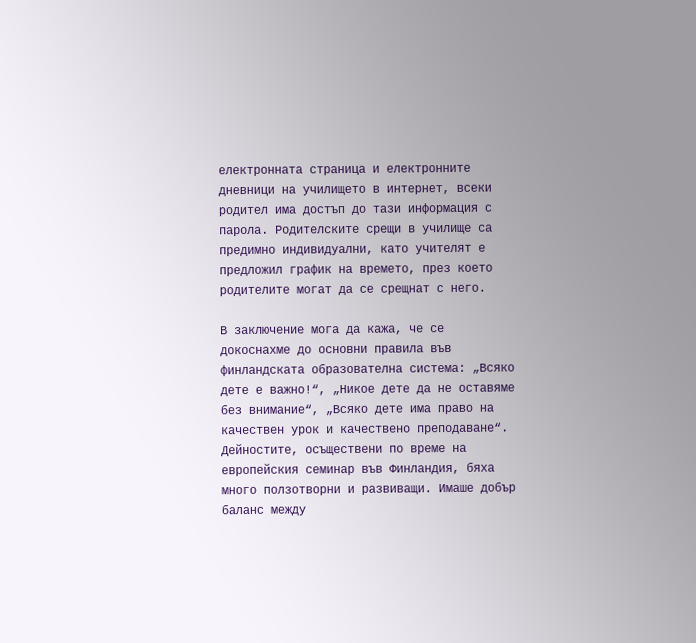електронната страница и електронните дневници на училището в интернет, всеки родител има достъп до тази информация с парола. Родителските срещи в училище са предимно индивидуални, като учителят е предложил график на времето, през което родителите могат да се срещнат с него.

В заключение мога да кажа, че се докоснахме до основни правила във финландската образователна система: „Всяко дете е важно!“, „Никое дете да не оставяме без внимание“, „Всяко дете има право на качествен урок и качествено преподаване“. Дейностите, осъществени по време на европейския семинар във Финландия, бяха много ползотворни и развиващи. Имаше добър баланс между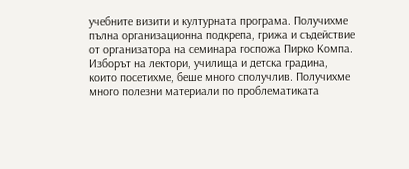учебните визити и културната програма. Получихме пълна организационна подкрепа, грижа и съдействие от организатора на семинара госпожа Пирко Компа. Изборът на лектори, училища и детска градина, които посетихме, беше много сполучлив. Получихме много полезни материали по проблематиката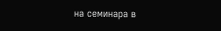на семинара в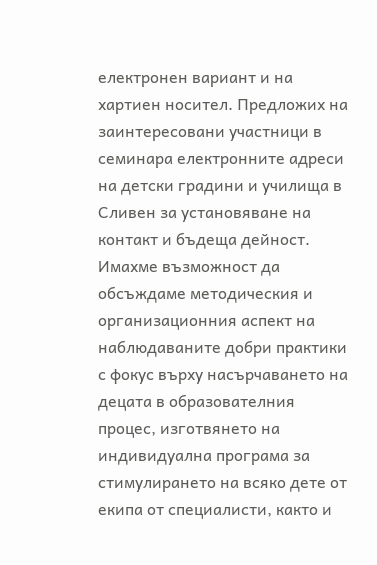електронен вариант и на хартиен носител. Предложих на заинтересовани участници в семинара електронните адреси на детски градини и училища в Сливен за установяване на контакт и бъдеща дейност. Имахме възможност да обсъждаме методическия и организационния аспект на наблюдаваните добри практики с фокус върху насърчаването на децата в образователния процес, изготвянето на индивидуална програма за стимулирането на всяко дете от екипа от специалисти, както и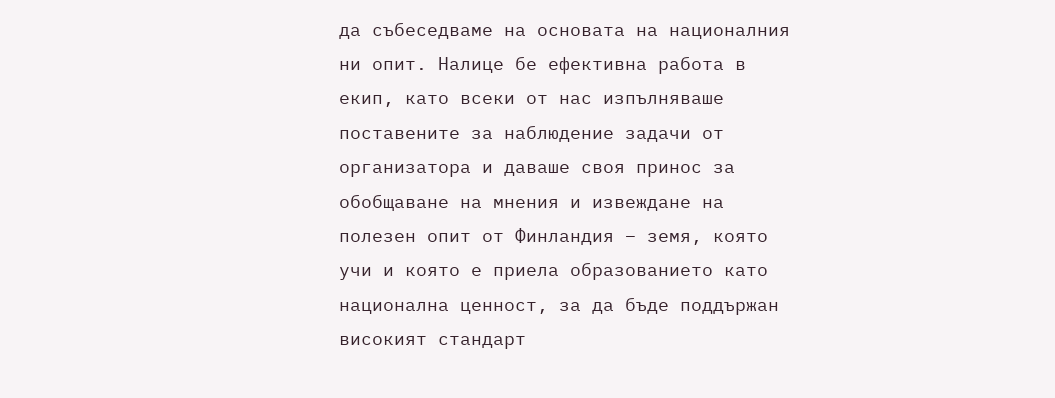да събеседваме на основата на националния ни опит. Налице бе ефективна работа в екип, като всеки от нас изпълняваше поставените за наблюдение задачи от организатора и даваше своя принос за обобщаване на мнения и извеждане на полезен опит от Финландия – земя, която учи и която е приела образованието като национална ценност, за да бъде поддържан високият стандарт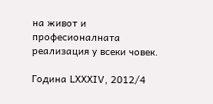на живот и професионалната реализация у всеки човек.

Година LXXXIV, 2012/4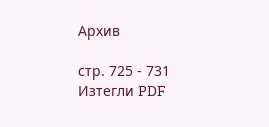Архив

стр. 725 - 731 Изтегли PDF